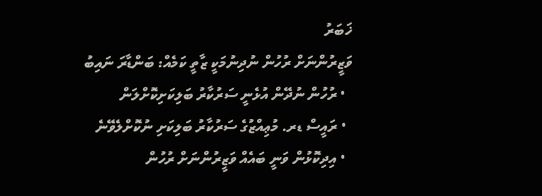ޚަބަރު
ވަޒީރުންނަށް ރުހުން ނުދިނުމަކީ ޒާތީ ކަމެއް: ބަންޑާރަ ނައިބު
  • ރުހުން ނުދޭން އުޅެނީ ސަރުކާރު ބަލިކަށިކޮށްލަން
  • ރައީސް ޑރ. މުޢިއްޒުގެ ސަރުކާރު ބަލިކަށި ނުކޮށްލެވޭނެ
  • އިދިކޮޅުން ވަނީ ބައެއް ވަޒީރުންނަށް ރުހުން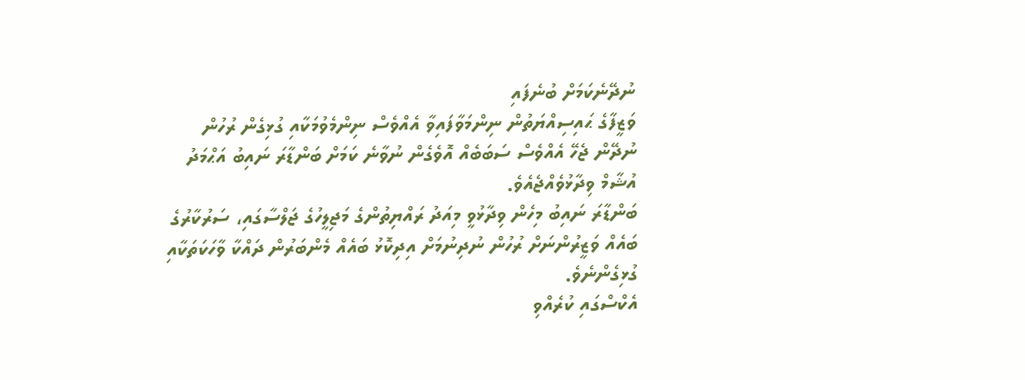ނުދޭނެކަމަށް ބުނެފައި
ވަޒީފާގެ ޙައިސިއްޔަތުން ނިންމަވާފައިވާ އެއްވެސް ނިންމެވުމަކާއި ގުޅިގެން ރުހުން ނުދޭން ޖެހޭ އެއްވެސް ސަބަބެއް އޮވެގެން ނުވާނެ ކަމަށް ބަންޑާރަ ނައިބު އަޙްމަދު އުޝާމް ވިދާޅުވެއްޖެއެވެ.
ބަންޑާރަ ނައިބު މިހެން ވިދާޅުވީ މިއަދު ރައްޔިތުންގެ މަޖިލީހުގެ ޖަލްސާގައި، ސަރުކާރުގެ ބައެއް ވަޒީރުންނަށް ރުހުން ނުދިނުމަށް އިދިކޮޅު ބައެއް މެންބަރުން ދައްކާ ވާހަކަތަކާއި ގުޅިގެންނެވެ.
އެކްސްގައި ކުރެއްވި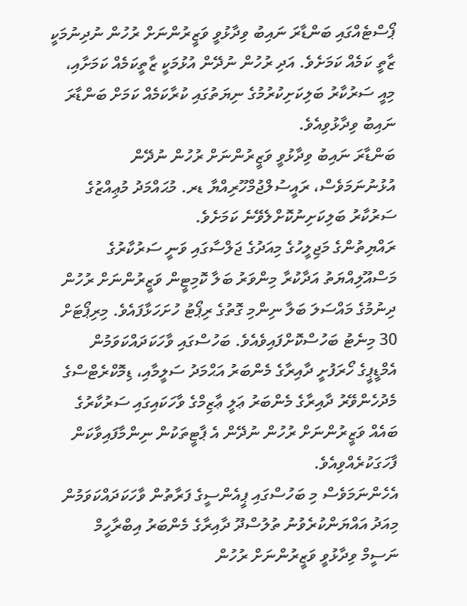ޕޯސްޓެއްގައި ބަންޑާރަ ނައިބު ވިދާޅުވީ ވަޒީރުންނަށް ރުހުން ނުދިނުމަކީ ޒާތީ ކަމެއް ކަމަށެވެ. އަދި ރުހުން ނުދޭން އުޅުމަކީ ޒާތީކަމެއް ކަމަށާއި، މިއީ ސަރުކާރު ބަލިކަށިކުރުމުގެ ނިޔަތުގައި ކުރާކަމެއް ކަމަށް ބަންޑާރަ ނައިބު ވިދާޅުވިއެވެ.
ބަންޑާރަ ނައިބު ވިދާޅުވީ ވަޒީރުންނަށް ރުހުން ނުދޭން އުޅުނުނަމަވެސް، ރައީސުލްޖުމްހޫރިއްޔާ ޑރ. މުޙައްމަދު މުޢިއްޒުގެ ސަރުކާރު ބަލިކަށިނުކޮށްލެވޭނެ ކަމަށެވެ.
ރައްޔިތުންގެ މަޖިލީހުގެ މިއަދުގެ ޖަލްސާގައި ވަނީ ސަރުކާރުގެ މަސްއޫލިއްޔަތު އަދާކުރާ މިންވަރު ބަލާ ކޮމިޓީން ވަޒީރުންނަށް ރުހުން ދިނުމުގެ މައްސަލަ ބަލާ ނިންމި ގޮތުގެ ރިޕޯޓު ހުށަހަޅާފައެވެ. މިރިޕޯޓަށް 30 މިނެޓު ބަހުސްކޮށްފައިވެއެވެ. ބަހުސްގައި ވާހަކަދައްކަވަމުން އެމްޑީޕީގެ ހޯރަފުށީ ދާއިރާގެ މެންބަރު އަޙްމަދު ސަލީމާއި، ޑިމޮކްރެޓްސްގެ މެދުހެންވޭރު ދާއިރާގެ މެންބަރު ޢަލީ ޢާޒިމްގެ ވާހަކައިގައި ސަރުކާރުގެ ބައެއް ވަޒީރުންނަށް ރުހުން ނުދޭން އެ ޕާޓީތަކުން ނިންމާފައިވާކަން ފާހަގަކުރެއްވިއެވެ.
އެހެންނަމަވެސް މި ބަހުސްގައި ޕީއެންސީގެ ފަރާތުން ވާހަކަދައްކަވަމުން މިއަދު އައްޔަންކުރެވުނު ތުލުސްދޫ ދާއިރާގެ މެންބަރު އިބްރާހީމް ނަސީމް ވިދާޅުވީ ވަޒީރުންނަށް ރުހުން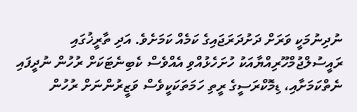ނުދިނުމަކީ ވަރަށް ދަށުދަރަޖައިގެ ކަމެއް ކަމަށެވެ. އަދި ތާރީޚުގައި ރައީސުލްޖުމްހޫރިއްޔާއަކު ހުށަހެޅުއްވި އެއްވެސް ކެބިނެޓަކަށް ރުހުން ނުދީފައި ނެތްކަމަށާއި، ޑިމޮކްރަސީގެ ރީތި ހަމަތަކަކީވެސް ވަޒީރުންނަށް ރުހުން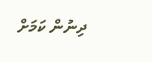ދިނުން ކަމަށް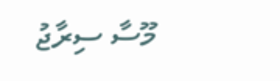މޫސާ ސިރާޖު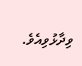ވިދާޅުވިއެވެ.